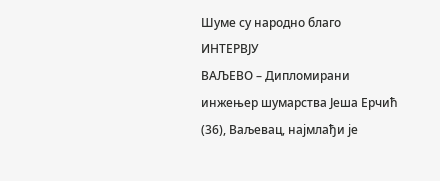Шуме су народно благо
ИНТЕРВЈУ
ВАЉЕВО – Дипломирани инжењер шумарства Јеша Ерчић (36), Ваљевац, најмлађи је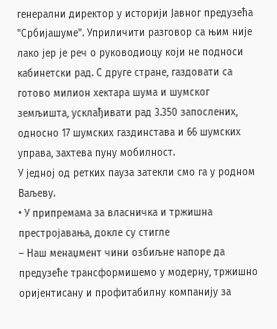генерални директор у историји Јавног предузећа "Србијашуме". Уприличити разговор са њим није лако јер је реч о руководиоцу који не подноси кабинетски рад. С друге стране, газдовати са готово милион хектара шума и шумског земљишта, усклађивати рад 3.350 запослених, односно 17 шумских газдинстава и 66 шумских управа, захтева пуну мобилност.
У једној од ретких пауза затекли смо га у родном Ваљеву.
• У припремама за власничка и тржишна престројавања, докле су стигле
– Наш менаџмент чини озбиљне напоре да предузеће трансформишемо у модерну, тржишно оријентисану и профитабилну компанију за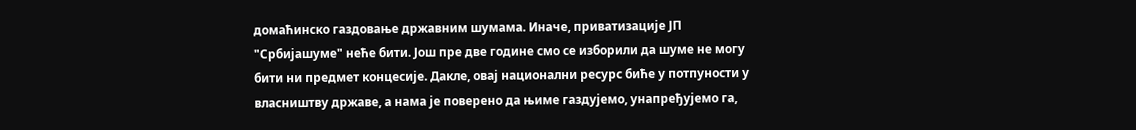домаћинско газдовање државним шумама. Иначе, приватизације ЈП "Србијашуме" неће бити. Још пре две године смо се изборили да шуме не могу бити ни предмет концесије. Дакле, овај национални ресурс биће у потпуности у власништву државе, а нама је поверено да њиме газдујемо, унапређујемо га,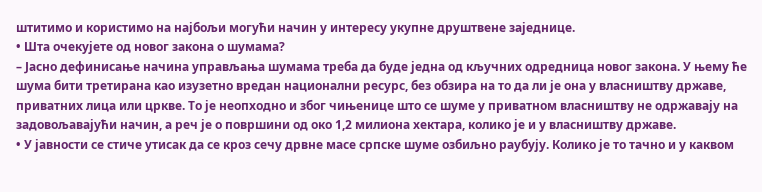штитимо и користимо на најбољи могући начин у интересу укупне друштвене заједнице.
• Шта очекујете од новог закона о шумама?
– Јасно дефинисање начина управљања шумама треба да буде једна од кључних одредница новог закона. У њему ће шума бити третирана као изузетно вредан национални ресурс, без обзира на то да ли је она у власништву државе, приватних лица или цркве. То је неопходно и због чињенице што се шуме у приватном власништву не одржавају на задовољавајући начин, а реч је о површини од око 1,2 милиона хектара, колико је и у власништву државе.
• У јавности се стиче утисак да се кроз сечу дрвне масе српске шуме озбиљно раубују. Колико је то тачно и у каквом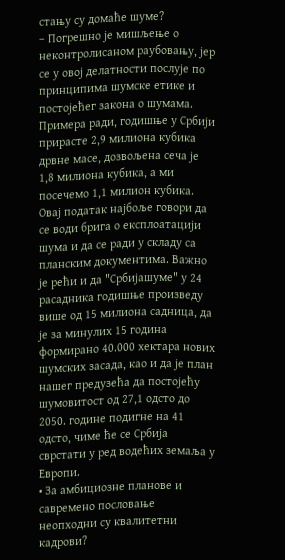стању су домаће шуме?
– Погрешно је мишљење о неконтролисаном раубовању, јер се у овој делатности послује по принципима шумске етике и постојећег закона о шумама. Примера ради, годишње у Србији прирасте 2,9 милиона кубика дрвне масе, дозвољена сеча је 1,8 милиона кубика, а ми посечемо 1,1 милион кубика. Овај податак најбоље говори да се води брига о експлоатацији шума и да се ради у складу са планским документима. Важно је рећи и да "Србијашуме" у 24 расадника годишње произведу више од 15 милиона садница, да је за минулих 15 година формирано 40.000 хектара нових шумских засада, као и да је план нашег предузећа да постојећу шумовитост од 27,1 одсто до 2050. године подигне на 41 одсто, чиме ће се Србија сврстати у ред водећих земаља у Европи.
• За амбициозне планове и савремено пословање неопходни су квалитетни кадрови?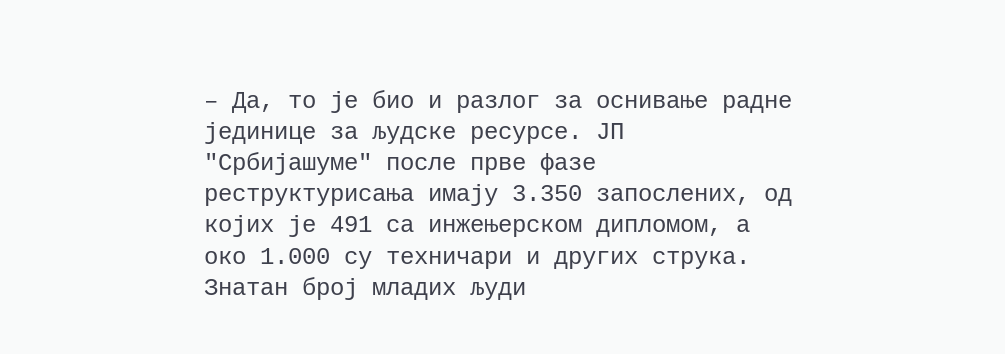– Да, то је био и разлог за оснивање радне јединице за људске ресурсе. ЈП "Србијашуме" после прве фазе реструктурисања имају 3.350 запослених, од којих је 491 са инжењерском дипломом, а око 1.000 су техничари и других струка. Знатан број младих људи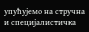упућујемо на стручна и специјалистичка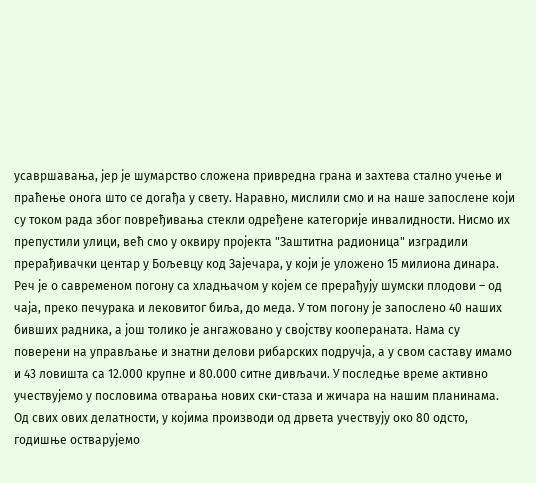усавршавања, јер је шумарство сложена привредна грана и захтева стално учење и праћење онога што се догађа у свету. Наравно, мислили смо и на наше запослене који су током рада због повређивања стекли одређене категорије инвалидности. Нисмо их препустили улици, већ смо у оквиру пројекта "Заштитна радионица" изградили прерађивачки центар у Бољевцу код Зајечара, у који је уложено 15 милиона динара. Реч је о савременом погону са хладњачом у којем се прерађују шумски плодови – од чаја, преко печурака и лековитог биља, до меда. У том погону је запослено 40 наших бивших радника, а још толико је ангажовано у својству коопераната. Нама су поверени на управљање и знатни делови рибарских подручја, а у свом саставу имамо и 43 ловишта са 12.000 крупне и 80.000 ситне дивљачи. У последње време активно учествујемо у пословима отварања нових ски-стаза и жичара на нашим планинама. Од свих ових делатности, у којима производи од дрвета учествују око 80 одсто, годишње остварујемо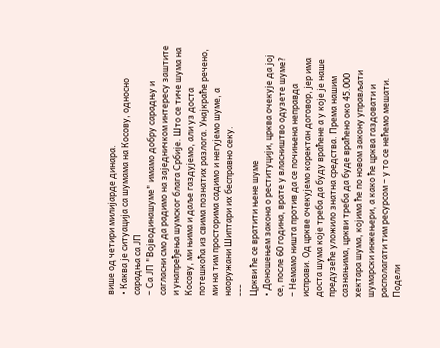више од четири милијарде динара.
• Каква је ситуација са шумама на Косову, односно сарадња са ЈП
– Са ЈП "Војводинашуме" имамо добру сарадњу и сагласни смо да радимо на заједничком интересу заштите и унапређења шумског блага Србије. Што се тиче шума на Косову, ми њима и даље газдујемо, али уз доста потешкоћа из свима познатих разлога. Унајкраће речено, ми на тим просторима садимо и негујемо шуме, а наоружани Шиптари их бесправно секу.
---
Цркви ће се вратити њене шуме
• Доношењем закона о реституцији, црква очекује да јој се, после 60 година, врате у власништво одузете шуме?
– Немамо ништа против да се почињена неправда исправи. Од цркве очекујемо коректан договор, јер има доста шума које треба да буду враћене а у које је наше предузеће уложило знатна средства. Према нашим сазнањима, цркви треба да буде враћено око 45.000 хектара шума, којима ће по новом закону управљати шумарски инжењери, а како ће црква газдовати и располагати тим ресурсом – у то се нећемо мешати.
Подели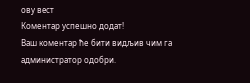ову вест
Комeнтар успeшно додат!
Ваш комeнтар ћe бити видљив чим га администратор одобри.